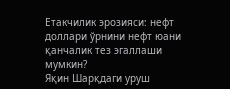Етакчилик эрозияси: нефт доллари ўрнини нефт юани қанчалик тез эгаллаши мумкин?
Яқин Шарқдаги уруш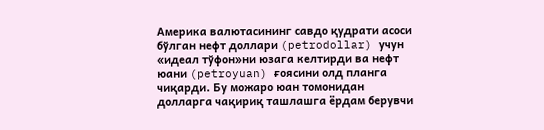Америка валютасининг савдо қудрати асоси бўлган нефт доллари (petrodollar) учун «идеал тўфон»ни юзага келтирди ва нефт юани (petroyuan) ғоясини олд планга чиқарди. Бу можаро юан томонидан долларга чақириқ ташлашга ёрдам берувчи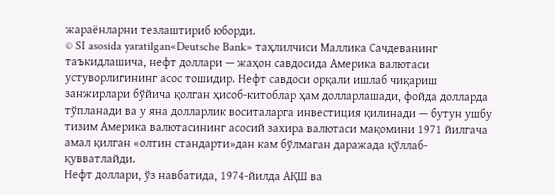жараёнларни тезлаштириб юборди.
© SI asosida yaratilgan«Deutsche Bank» таҳлилчиси Маллика Сачдеванинг таъкидлашича, нефт доллари — жаҳон савдосида Америка валютаси устуворлигининг асос тошидир. Нефт савдоси орқали ишлаб чиқариш занжирлари бўйича қолган ҳисоб-китоблар ҳам долларлашади, фойда долларда тўпланади ва у яна долларлик воситаларга инвестиция қилинади — бутун ушбу тизим Америка валютасининг асосий захира валютаси мақомини 1971 йилгача амал қилган «олтин стандарти»дан кам бўлмаган даражада қўллаб-қувватлайди.
Нефт доллари, ўз навбатида, 1974-йилда АҚШ ва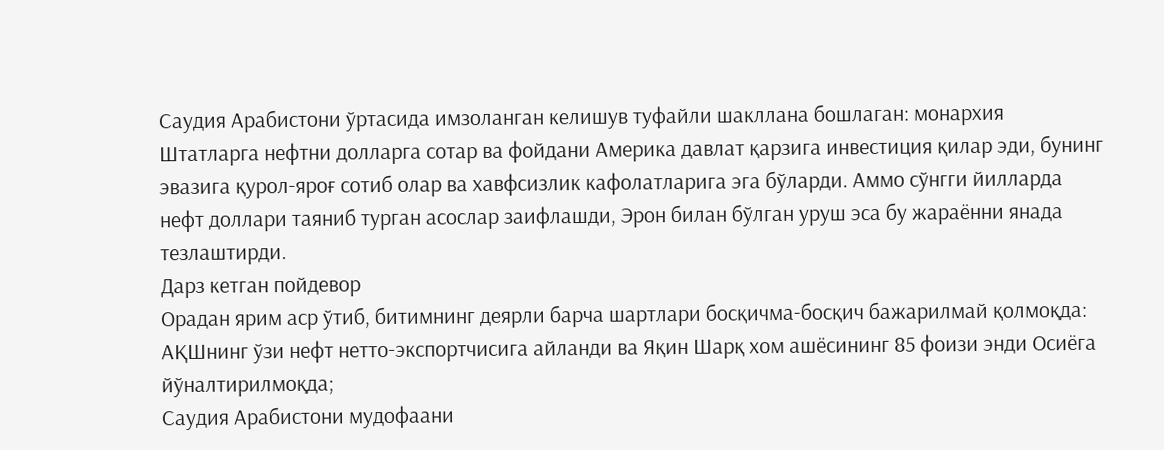Саудия Арабистони ўртасида имзоланган келишув туфайли шакллана бошлаган: монархия Штатларга нефтни долларга сотар ва фойдани Америка давлат қарзига инвестиция қилар эди, бунинг эвазига қурол-яроғ сотиб олар ва хавфсизлик кафолатларига эга бўларди. Аммо сўнгги йилларда нефт доллари таяниб турган асослар заифлашди, Эрон билан бўлган уруш эса бу жараённи янада тезлаштирди.
Дарз кетган пойдевор
Орадан ярим аср ўтиб, битимнинг деярли барча шартлари босқичма-босқич бажарилмай қолмоқда:
АҚШнинг ўзи нефт нетто-экспортчисига айланди ва Яқин Шарқ хом ашёсининг 85 фоизи энди Осиёга йўналтирилмоқда;
Саудия Арабистони мудофаани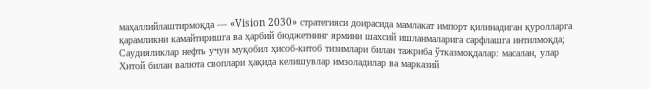маҳаллийлаштирмоқда — «Vision 2030» стратегияси доирасида мамлакат импорт қилинадиган қуролларга қарамликни камайтиришга ва ҳарбий бюджетнинг ярмини шахсий ишланмаларига сарфлашга интилмоқда;
Саудияликлар нефть учун муқобил ҳисоб-китоб тизимлари билан тажриба ўтказмоқдалар: масалан, улар Хитой билан валюта своплари ҳақида келишувлар имзоладилар ва марказий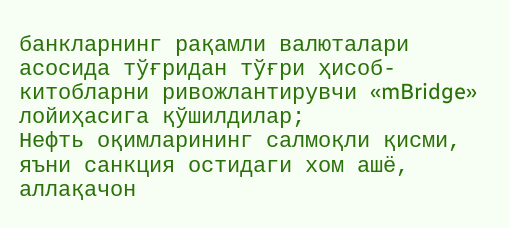банкларнинг рақамли валюталари асосида тўғридан тўғри ҳисоб-китобларни ривожлантирувчи «mBridge» лойиҳасига қўшилдилар;
Нефть оқимларининг салмоқли қисми, яъни санкция остидаги хом ашё, аллақачон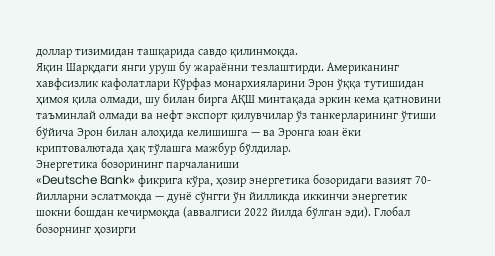доллар тизимидан ташқарида савдо қилинмоқда.
Яқин Шарқдаги янги уруш бу жараённи тезлаштирди. Американинг хавфсизлик кафолатлари Кўрфаз монархияларини Эрон ўққа тутишидан ҳимоя қила олмади, шу билан бирга АҚШ минтақада эркин кема қатновини таъминлай олмади ва нефт экспорт қилувчилар ўз танкерларининг ўтиши бўйича Эрон билан алоҳида келишишга — ва Эронга юан ёки криптовалютада ҳақ тўлашга мажбур бўлдилар.
Энергетика бозорининг парчаланиши
«Deutsche Bank» фикрига кўра, ҳозир энергетика бозоридаги вазият 70-йилларни эслатмоқда — дунё сўнгги ўн йилликда иккинчи энергетик шокни бошдан кечирмоқда (аввалгиси 2022 йилда бўлган эди). Глобал бозорнинг ҳозирги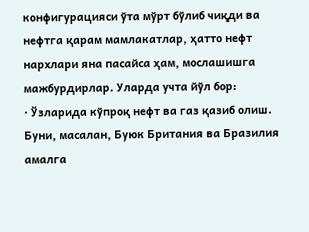конфигурацияси ўта мўрт бўлиб чиқди ва нефтга қарам мамлакатлар, ҳатто нефт нархлари яна пасайса ҳам, мослашишга мажбурдирлар. Уларда учта йўл бор:
· Ўзларида кўпроқ нефт ва газ қазиб олиш. Буни, масалан, Буюк Британия ва Бразилия амалга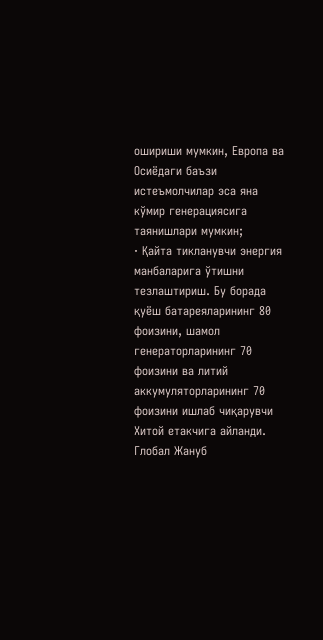ошириши мумкин, Европа ва Осиёдаги баъзи истеъмолчилар эса яна кўмир генерациясига таянишлари мумкин;
· Қайта тикланувчи энергия манбаларига ўтишни тезлаштириш. Бу борада қуёш батареяларининг 80 фоизини, шамол генераторларининг 70 фоизини ва литий аккумуляторларининг 70 фоизини ишлаб чиқарувчи Хитой етакчига айланди. Глобал Жануб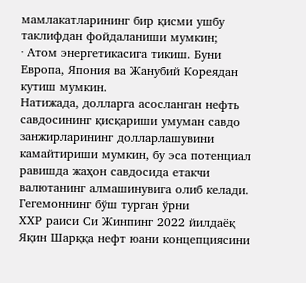мамлакатларининг бир қисми ушбу таклифдан фойдаланиши мумкин;
· Атом энергетикасига тикиш. Буни Европа, Япония ва Жанубий Кореядан кутиш мумкин.
Натижада, долларга асосланган нефть савдосининг қисқариши умуман савдо занжирларининг долларлашувини камайтириши мумкин, бу эса потенциал равишда жаҳон савдосида етакчи валютанинг алмашинувига олиб келади.
Гегемоннинг бўш турган ўрни
ХХР раиси Си Жинпинг 2022 йилдаёқ Яқин Шарққа нефт юани концепциясини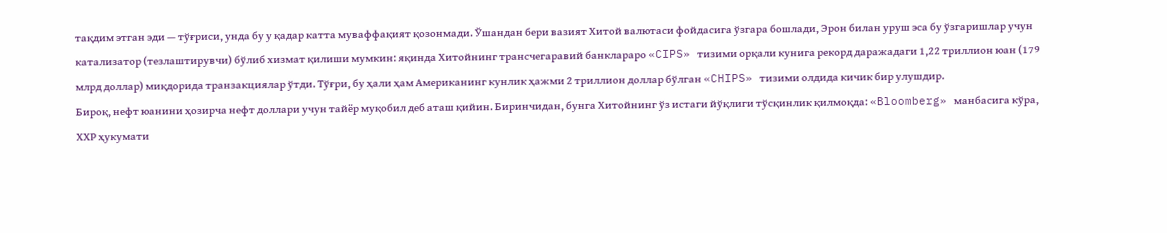тақдим этган эди — тўғриси, унда бу у қадар катта муваффақият қозонмади. Ўшандан бери вазият Хитой валютаси фойдасига ўзгара бошлади, Эрон билан уруш эса бу ўзгаришлар учун катализатор (тезлаштирувчи) бўлиб хизмат қилиши мумкин: яқинда Хитойнинг трансчегаравий банклараро «CIPS» тизими орқали кунига рекорд даражадаги 1,22 триллион юан (179 млрд доллар) миқдорида транзакциялар ўтди. Тўғри, бу ҳали ҳам Американинг кунлик ҳажми 2 триллион доллар бўлган «CHIPS» тизими олдида кичик бир улушдир.
Бироқ, нефт юанини ҳозирча нефт доллари учун тайёр муқобил деб аташ қийин. Биринчидан, бунга Хитойнинг ўз истаги йўқлиги тўсқинлик қилмоқда: «Bloomberg» манбасига кўра, ХХР ҳукумати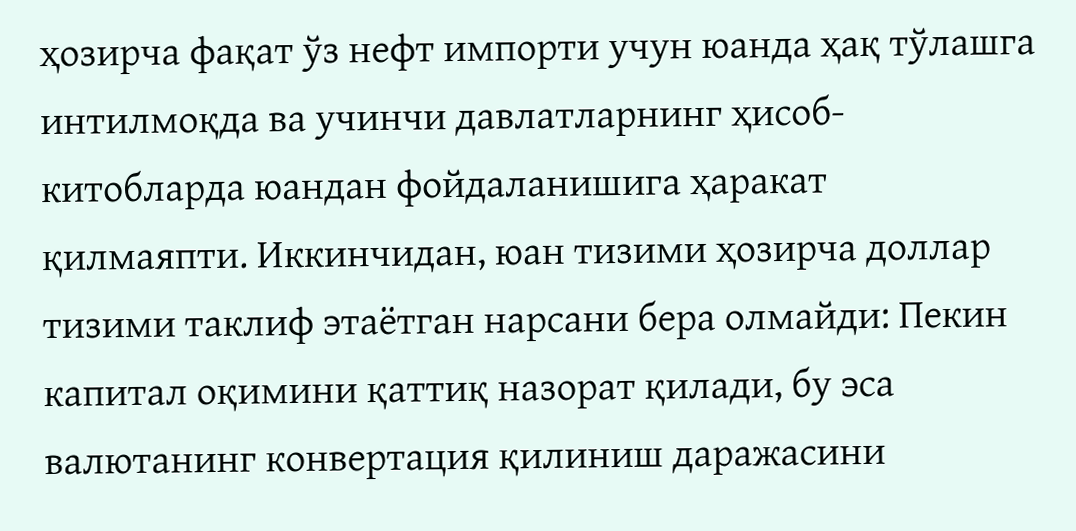ҳозирча фақат ўз нефт импорти учун юанда ҳақ тўлашга интилмоқда ва учинчи давлатларнинг ҳисоб-китобларда юандан фойдаланишига ҳаракат қилмаяпти. Иккинчидан, юан тизими ҳозирча доллар тизими таклиф этаётган нарсани бера олмайди: Пекин капитал оқимини қаттиқ назорат қилади, бу эса валютанинг конвертация қилиниш даражасини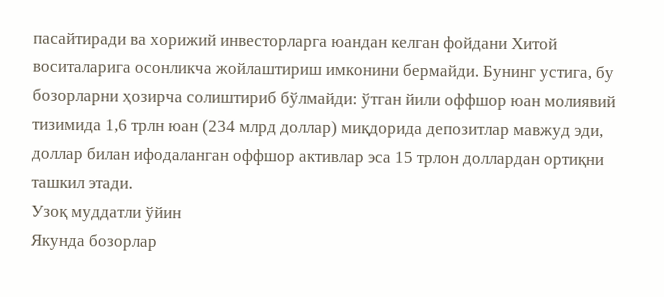пасайтиради ва хорижий инвесторларга юандан келган фойдани Хитой воситаларига осонликча жойлаштириш имконини бермайди. Бунинг устига, бу бозорларни ҳозирча солиштириб бўлмайди: ўтган йили оффшор юан молиявий тизимида 1,6 трлн юан (234 млрд доллар) миқдорида депозитлар мавжуд эди, доллар билан ифодаланган оффшор активлар эса 15 трлон доллардан ортиқни ташкил этади.
Узоқ муддатли ўйин
Якунда бозорлар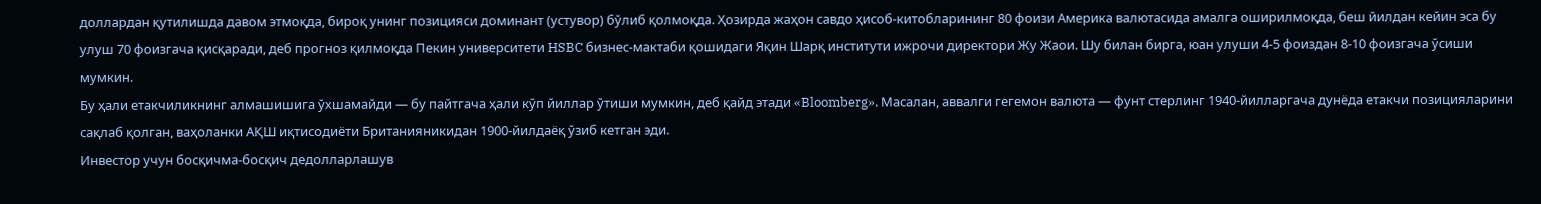доллардан қутилишда давом этмоқда, бироқ унинг позицияси доминант (устувор) бўлиб қолмоқда. Ҳозирда жаҳон савдо ҳисоб-китобларининг 80 фоизи Америка валютасида амалга оширилмоқда, беш йилдан кейин эса бу улуш 70 фоизгача қисқаради, деб прогноз қилмоқда Пекин университети HSBC бизнес-мактаби қошидаги Яқин Шарқ институти ижрочи директори Жу Жаои. Шу билан бирга, юан улуши 4-5 фоиздан 8-10 фоизгача ўсиши мумкин.
Бу ҳали етакчиликнинг алмашишига ўхшамайди — бу пайтгача ҳали кўп йиллар ўтиши мумкин, деб қайд этади «Bloomberg». Масалан, аввалги гегемон валюта — фунт стерлинг 1940-йилларгача дунёда етакчи позицияларини сақлаб қолган, ваҳоланки АҚШ иқтисодиёти Британияникидан 1900-йилдаёқ ўзиб кетган эди.
Инвестор учун босқичма-босқич дедолларлашув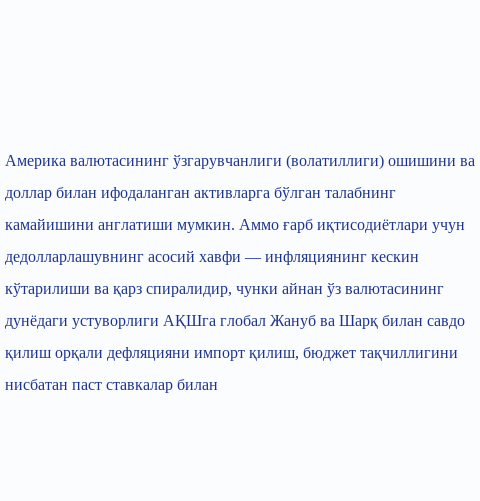Америка валютасининг ўзгарувчанлиги (волатиллиги) ошишини ва доллар билан ифодаланган активларга бўлган талабнинг камайишини англатиши мумкин. Аммо ғарб иқтисодиётлари учун дедолларлашувнинг асосий хавфи — инфляциянинг кескин кўтарилиши ва қарз спиралидир, чунки айнан ўз валютасининг дунёдаги устуворлиги АҚШга глобал Жануб ва Шарқ билан савдо қилиш орқали дефляцияни импорт қилиш, бюджет тақчиллигини нисбатан паст ставкалар билан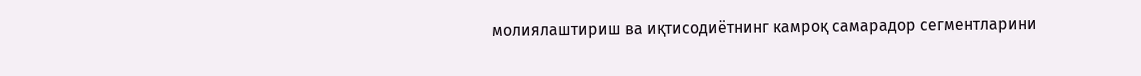молиялаштириш ва иқтисодиётнинг камроқ самарадор сегментларини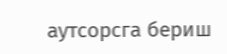аутсорсга бериш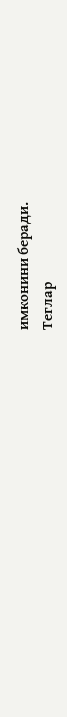имконини беради.
Теглар